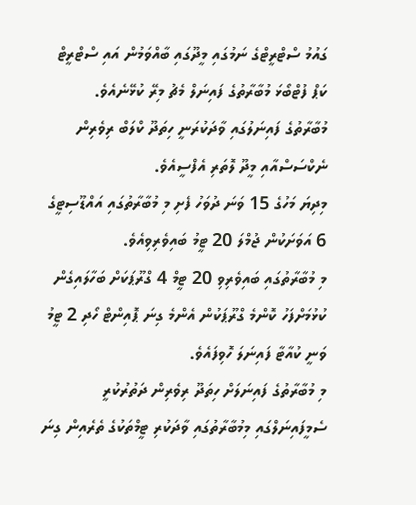ގައުމު ސްޓްރީޓްގެ ނަމުގައި މީދޫގައި ބާއްވަމުން އައި ސްޓްރީޓް ކަޕް ފުޓްބޯޅަ މުބާރާތުގެ ފައިނަލް މެޗު މިރޭ ކުޅޭނެއެވެ.
މުބާރާތުގެ ފައިނަލުގައި ވާދަކުރަނީ ހިތަދޫ ކްލަބް ރިވެރިން ނެކްސަސްއާއި މީދޫ ލޮތަރި އެފްސީއެވެ.
މިދިޔަ މަހުގެ 15 ވަނަ ދުވަހު ފެށި މި މުބާރާތުގައި އައްޑޫސިޓީގެ 6 އަވަށަކުން ޖުމްލަ 20 ޓީމު ބައިވެރިވިއެވެ.
މި މުބާރާތުގައި ބައިވެރިވި 20 ޓީމް 4 ގްރޫޕަކަށް ބަހާލައިގެން ކުޅުމަށްފަހު ކޮންމެ ގްރޫޕަކުން އެންމެ ގިނަ ޕޮއިންޓް ހޯދި 2 ޓީމު ވަނީ ކުއާޓާ ފައިނަލަ ހޮވިފައެވެ.
މި މުބާރާތުގެ ފައިނަލަށް ހިތަދޫ ރިވެރިން ދަތުރުކުރީ ސެމީފައިނަލްގައި މިމުބާރާތުގައި ވާދަކުރި ޓީމްތަކުގެ ތެރެއިން ގިނަ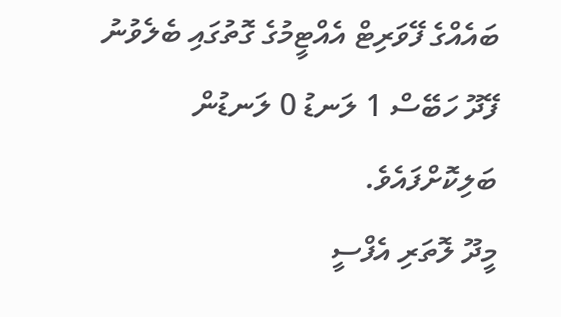ބައެއްގެ ފޭވަރިޓް އެއްޓީމުގެ ގޮތުގައި ބެލެވުނު ފޭދޫ ހަބޭސް 1 ލަނޑު 0 ލަނޑުން ބަލިކޮށްފައެވެ.
މީދޫ ލޮތަރި އެފްސީ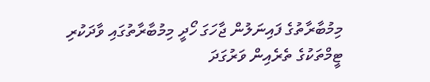މިމުބާރާތުގެ ފައިނަލުން ޖާހަގަ ހޯދީ މިމުބާރާތުގައި ވާދަކުރި ޓީމްތަކުގެ ތެރެއިން ވަރުގަދަ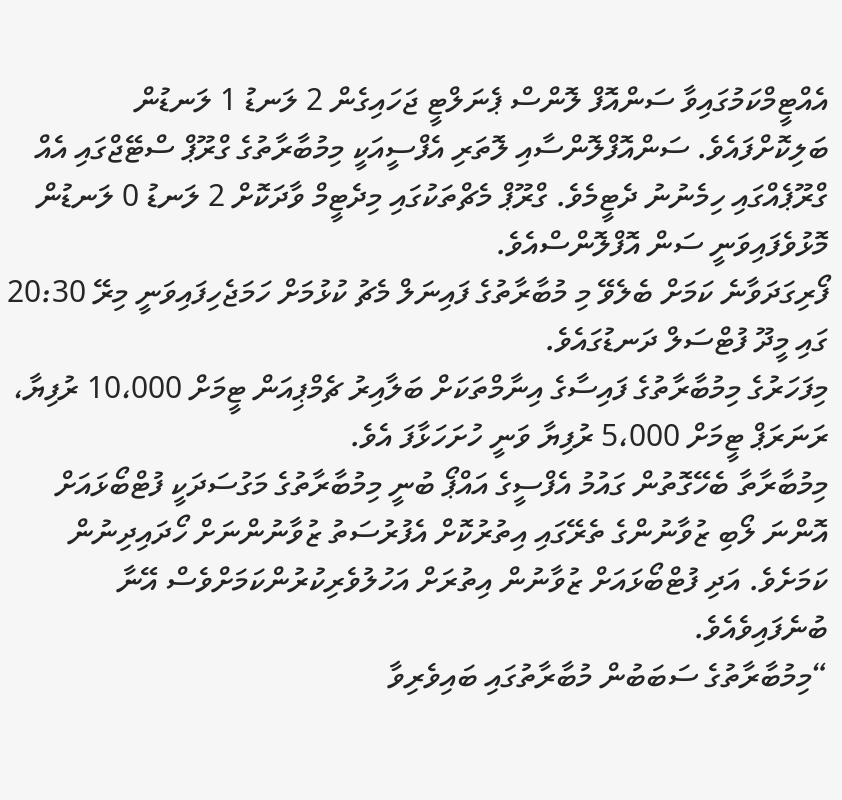އެއްޓީމްކަމުގައިވާ ސަންއޮފް ލޮންސް ޕެނަލްޓީ ޖަހައިގެން 2 ލަނޑު 1 ލަނޑުން ބަލިކޮށްފައެވެ. ސަންއޮފްލޮންސާއި ލޮތަރި އެފްސީއަކީ މިމުބާރާތުގެ ގްރޫޕް ސްޓޭޖްގައި އެއް ގްރޫޕެއްގައި ހިމެނުނު ދެޓީމެވެ. ގްރޫޕް މެޗްތަކުގައި މިދެޓީމް ވާދަކޮށް 2 ލަނޑު 0 ލަނޑުން މޮޅުވެފައިވަނީ ސަން އޮފްލޮންސްއެވެ.
ފޯރިގަދަވާނެ ކަމަށް ބެލެވޭ މި މުބާރާތުގެ ފައިނަލް މެޗު ކުޅުމަށް ހަމަޖެހިފައިވަނީ މިރޭ 20:30 ގައި މީދޫ ފުޓްސަލް ދަނޑުގައެވެ.
މިފަހަރުގެ މިމުބާރާތުގެ ފައިސާގެ އިނާމްތަކަށް ބަލާއިރު ޗެމްޕިއަން ޓީމަށް 10،000 ރުފިޔާ، ރަނަރަޕް ޓީމަށް 5،000 ރުފިޔާ ވަނީ ހުށަހަޅާފަ އެވެ.
މިމުބާރާތާ ބެހޭގޮތުން ގައުމު އެފްސީގެ އައްޕޯ ބުނީ މިމުބާރާތުގެ މަގުސަދަކީ ފުޓްބޯޅައަށް އޮންނަ ލޯބި ޒުވާނުންގެ ތެރޭގައި އިތުރުކޮށް އެފުރުސަތު ޒުވާނުންނަށް ހޯދައިދިނުން ކަމަށެވެ. އަދި ފުޓްބޯޅައަށް ޒުވާނުން އިތުރަށް އަހުލުވެރިކުރުންކަމަށްވެސް އޭނާ ބުނެފައިވެއެވެ.
“މިމުބާރާތުގެ ސަބަބުން މުބާރާތުގައި ބައިވެރިވާ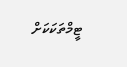ޓީމްތަކަކަށް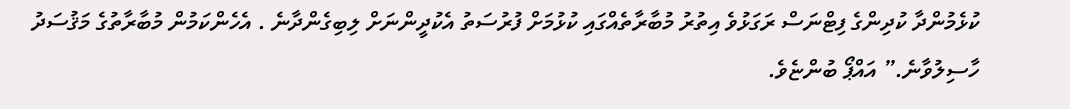ކުޅެމުންދާ ކުދިންގެ ފިޓްނަސް ރަގަޅުވެ އިތުރު މުބާރާތެއްގައި ކުޅުމަށް ފުރުސަތު އެކުދީންނަށް ލިބިގެންދާނެ . އެހެންކަމުން މުބާރާތުގެ މަޤުސަދު ހާސިލުވާނެ.” އައްޕޯ ބުންޏެވެ.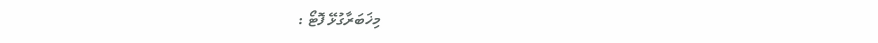މިޚަބަރާގުޅޭ ފޮޓޯ :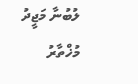ލުބުނާ މަޖީދު މުޚްތާރު